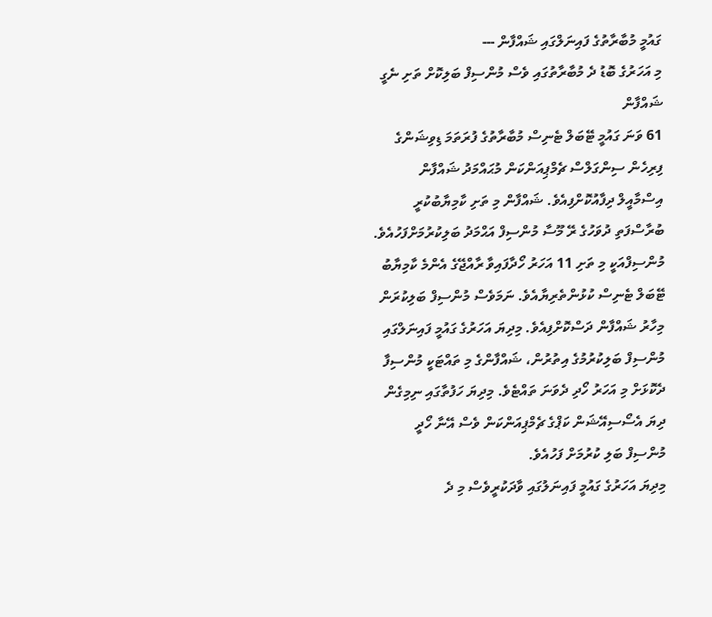ގައުމީ މުބާރާތުގެ ފައިނަލްގައި ޝައްފާން ---
މި އަހަރުގެ ބޮޑު ދެ މުބާރާތުގައި ވެސް މުންސިފް ބަލިކޮށް ތަށި ނެގީ ޝައްފާން
61 ވަނަ ގައުމީ ޓޭބަލް ޓެނިސް މުބާރާތުގެ ފުރަތަމަ ޑިވިޝަންގެ ފިރިހެން ސިންގަލްސް ޗެމްޕިއަންކަން މުޙައްމަދު ޝައްފާން އިސްމާއީލް ދިފާއުކޮށްފިއެވެ. ޝައްފާން މި ތަށި ކާމިޔާބުކުރީ ބުރާސްފަތި ދުވަހުގެ ރޭ މޫސާ މުންސިފް އަޙްމަދު ބަލިކުރުމަށްފަހުއެވެ.
މުންސިފްއަކީ މި ތަށި 11 އަހަރު ހޯދާފައިވާ ރާއްޖޭގެ އެންމެ ކާމިޔާބު ޓޭބަލް ޓެނިސް ކުޅުންތެރިޔާއެވެ. ނަމަވެސް މުންސިފް ބަލިކުރަން މިހާރު ޝައްފާން ދަސްކޮށްފިއެވެ. މިދިޔަ އަހަރުގެ ގައުމީ ފައިނަލްގައި މުންސިފް ބަލިކުރުމުގެ އިތުރުން، ޝައްފާންގެ މި ތައްޓަކީ މުންސިފާ ދެކޮޅަށް މި އަހަރު ހޯދި ދެވަނަ ތައްޓެވެ. މިދިޔަ ހަފުތާގައި ނިމިގެން ދިޔަ އެސޯސިއޭޝަން ކަޕްގެ ޗެމްޕިއަންކަން ވެސް އޭނާ ހޯދީ މުންސިފް ބަލި ކުރުމަށް ފަހުއެވެ.
މިދިޔަ އަހަރުގެ ގައުމީ ފައިނަލުގައި ވާދަކުރީވެސް މި ދެ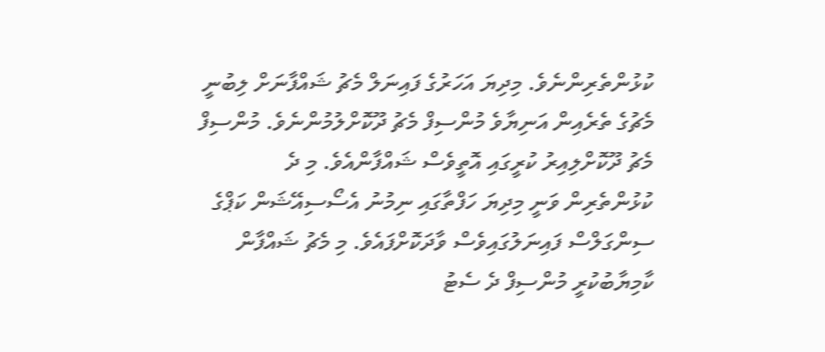ކުޅުންތެރިންނެވެ. މިދިޔަ އަހަރުގެ ފައިނަލް މެޗު ޝައްފާނަށް ލިބުނީ މެޗުގެ ތެރެއިން އަނިޔާވެ މުންސިފް މެޗު ދޫކޮށްލުމުންނެވެ. މުންސިފް މެޗު ދޫކޮށްލިއިރު ކުރީގައި އޮތީވެސް ޝައްފާންއެވެ. މި ދެ ކުޅުންތެރިން ވަނީ މިދިޔަ ހަފްތާގައި ނިމުނު އެސޯސިއޭޝަން ކަޕްގެ ސިންގަލްސް ފައިނަލުގައިވެސް ވާދަކޮށްފައެވެ. މި މެޗު ޝައްފާން ކާމިޔާބުކުރީ މުންސިފް ދެ ސެޓު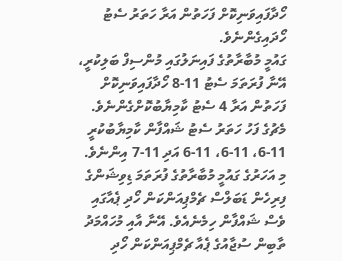ހޯދާފައިވަނިކޮށް ފަހަތުން އަރާ ހަތަރު ސެޓު ހޯދައިގެންނެވެ.
ގައުމީ މުބާރާތުގެ ފައިނަލުގައި މުންސިފް ބަލިކުރީ، އޭނާ ފުރަތަމަ ސެޓު 11-8 ހޯދާފައިވަނިކޮށް ފަހަތުން އަރާ 4 ސެޓު ކާމިޔާބުކޮށްގެންނެވެ. މެޗުގެ ފަހު ހަތަރު ސެޓު ޝައްފާން ކާމިޔާބުކުރީ 11-6، 11-6، 11-6 އަދި 11-7 އިންނެވެ.
މި އަހަރުގެ ގައުމީ މުބާރާތުގެ ފުރަތަމަ ޑިވިޝަންގެ ފިރިހެން ޑަބަލްސް ޗެމްޕިއަންކަން ހޯދި ޕެއާގައި ވެސް ޝައްފާން ހިމެނެއެވެ. އޭނާ އާއި މުހައްމަދު ތާބިން ސުޖާއުގެ ޕެއާ ޗެމްޕިއަންކަން ހޯދި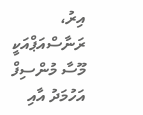އިރު، ރަނާސްއަޕްއަކީ މޫސާ މުންސިފް އަހުމަދު އާއި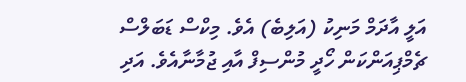އަލީ އާދަމް މަނިކު (އަލިބެ) އެވެ. މިކްސް ޑަބަލްސް ޗެމްޕިއަންކަން ހޯދީ މުންސިފް އާއި ޖުމާނާއެވެ. އަދި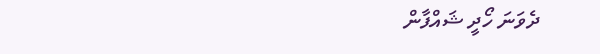ދެވަނަ ހޯދީ ޝައްފާން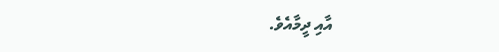އާއި ދީމާއެވެ.